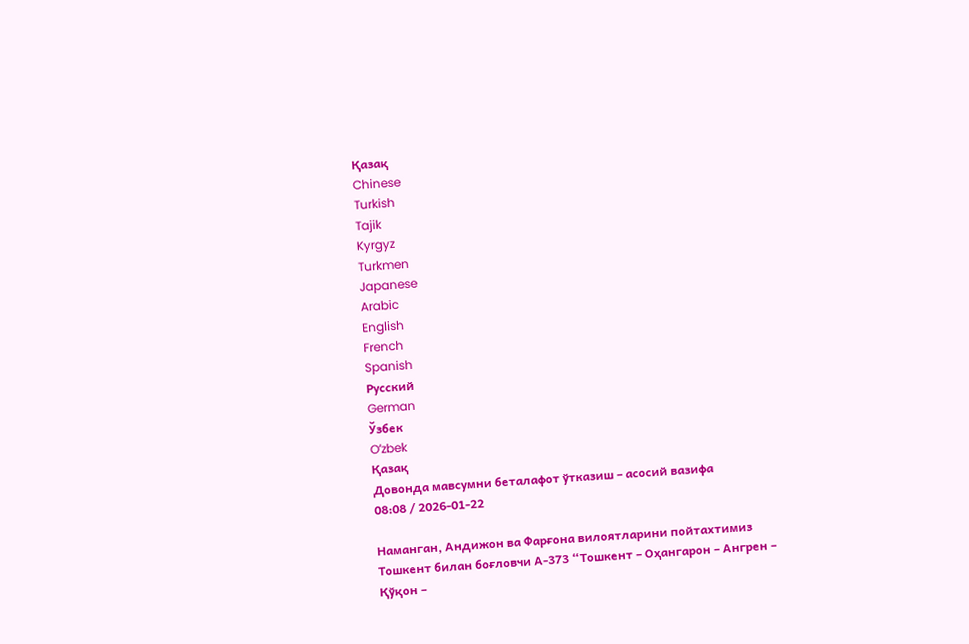Қазақ
Chinese
Turkish
Tajik
Kyrgyz
Turkmen
Japanese
Arabic
English
French
Spanish
Русский
German
Ўзбек
Oʻzbek
Қазақ
Довонда мавсумни беталафот ўтказиш – асосий вазифа
08:08 / 2026-01-22

Наманган, Андижон ва Фарғона вилоятларини пойтахтимиз Тошкент билан боғловчи А-373 “Тошкент – Оҳангарон – Ангрен – Қўқон –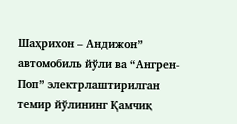Шаҳрихон – Андижон” автомобиль йўли ва “Ангрен-Поп” электрлаштирилган темир йўлининг Қамчиқ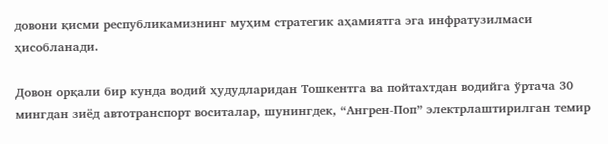довони қисми республикамизнинг муҳим стратегик аҳамиятга эга инфратузилмаси ҳисобланади.

Довон орқали бир кунда водий ҳудудларидан Тошкентга ва пойтахтдан водийга ўртача 30 мингдан зиёд автотранспорт воситалар, шунингдек, “Ангрен-Поп” электрлаштирилган темир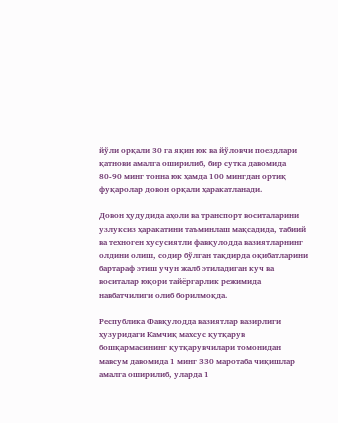йўли орқали 30 га яқин юк ва йўловчи поездлари қатнови амалга оширилиб, бир сутка давомида 80-90 минг тонна юк ҳамда 100 мингдан ортиқ фуқаролар довон орқали ҳаракатланади.

Довон ҳудудида аҳоли ва транспорт воситаларини узлуксиз ҳаракатини таъминлаш мақсадида, табиий ва техноген хусусиятли фавқулодда вазиятларнинг олдини олиш, содир бўлган тақдирда оқибатларини бартараф этиш учун жалб этиладиган куч ва воситалар юқори тайёргарлик режимида навбатчилиги олиб борилмоқда.

Республика Фавқулодда вазиятлар вазирлиги ҳузуридаги Камчиқ махсус қутқарув бошқармасининг қутқарувчилари томонидан мавсум давомида 1 минг 330 маротаба чиқишлар амалга оширилиб, уларда 1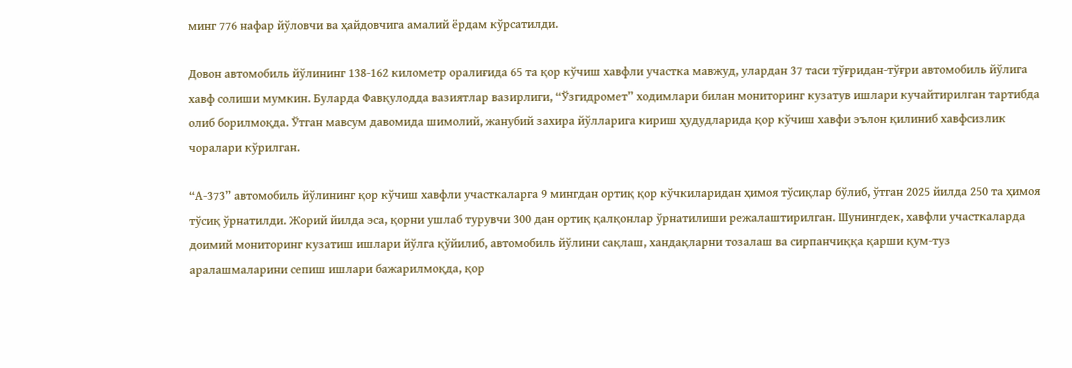минг 776 нафар йўловчи ва ҳайдовчига амалий ёрдам кўрсатилди.

Довон автомобиль йўлининг 138-162 километр оралиғида 65 та қор кўчиш хавфли участка мавжуд, улардан 37 таси тўғридан-тўғри автомобиль йўлига хавф солиши мумкин. Буларда Фавқулодда вазиятлар вазирлиги, “Ўзгидромет” ходимлари билан мониторинг кузатув ишлари кучайтирилган тартибда олиб борилмоқда. Ўтган мавсум давомида шимолий, жанубий захира йўлларига кириш ҳудудларида қор кўчиш хавфи эълон қилиниб хавфсизлик чоралари кўрилган.

“А-373” автомобиль йўлининг қор кўчиш хавфли участкаларга 9 мингдан ортиқ қор кўчкиларидан ҳимоя тўсиқлар бўлиб, ўтган 2025 йилда 250 та ҳимоя тўсиқ ўрнатилди. Жорий йилда эса, қорни ушлаб турувчи 300 дан ортиқ қалқонлар ўрнатилиши режалаштирилган. Шунингдек, хавфли участкаларда доимий мониторинг кузатиш ишлари йўлга қўйилиб, автомобиль йўлини сақлаш, хандақларни тозалаш ва сирпанчиққа қарши қум-туз аралашмаларини сепиш ишлари бажарилмоқда, қор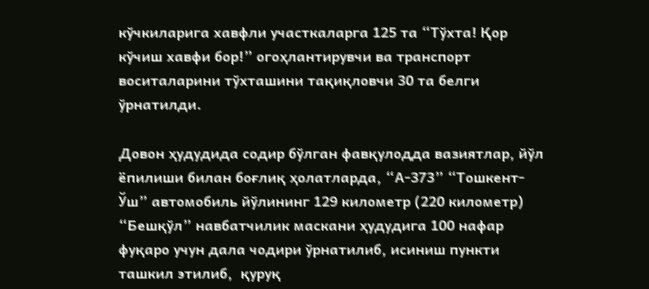кўчкиларига хавфли участкаларга 125 та “Тўхта! Қор кўчиш хавфи бор!” огоҳлантирувчи ва транспорт воситаларини тўхташини тақиқловчи 30 та белги ўрнатилди.

Довон ҳудудида содир бўлган фавқулодда вазиятлар, йўл ёпилиши билан боғлиқ ҳолатларда, “А-373” “Тошкент-Ўш” автомобиль йўлининг 129 километр (220 километр) “Бешқўл” навбатчилик маскани ҳудудига 100 нафар фуқаро учун дала чодири ўрнатилиб, исиниш пункти ташкил этилиб,  қуруқ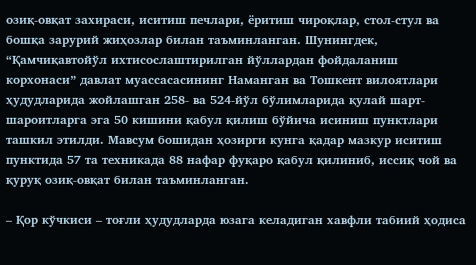озиқ-овқат захираси, иситиш печлари, ёритиш чироқлар, стол-стул ва бошқа зарурий жиҳозлар билан таъминланган. Шунингдек, “Қамчиқавтойўл ихтисослаштирилган йўллардан фойдаланиш корхонаси” давлат муассасасининг Наманган ва Тошкент вилоятлари ҳудудларида жойлашган 258- ва 524-йўл бўлимларида қулай шарт-шароитларга эга 50 кишини қабул қилиш бўйича исиниш пунктлари ташкил этилди. Мавсум бошидан ҳозирги кунга қадар мазкур иситиш пунктида 57 та техникада 88 нафар фуқаро қабул қилиниб, иссиқ чой ва қуруқ озиқ-овқат билан таъминланган.

– Қор кўчкиси – тоғли ҳудудларда юзага келадиган хавфли табиий ҳодиса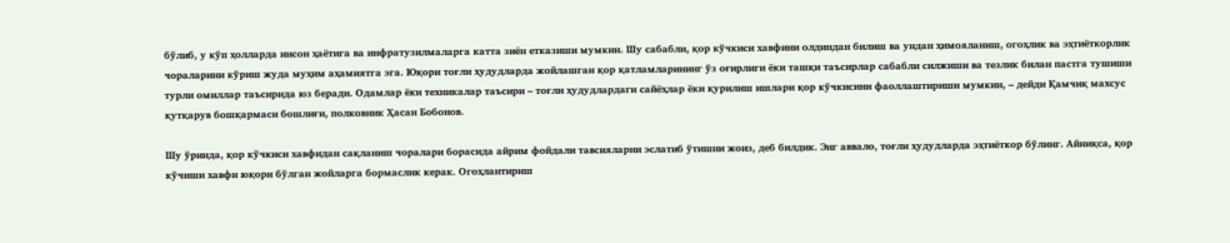бўлиб, у кўп ҳолларда инсон ҳаётига ва инфратузилмаларга катта зиён етказиши мумкин. Шу сабабли, қор кўчкиси хавфини олдиндан билиш ва ундан ҳимояланиш, огоҳлик ва эҳтиёткорлик  чораларини кўриш жуда муҳим аҳамиятга эга. Юқори тоғли ҳудудларда жойлашган қор қатламларининг ўз оғирлиги ёки ташқи таъсирлар сабабли силжиши ва тезлик билан пастга тушиши турли омиллар таъсирида юз беради. Одамлар ёки техникалар таъсири – тоғли ҳудудлардаги сайёҳлар ёки қурилиш ишлари қор кўчкисини фаоллаштириши мумкин, – дейди Қамчиқ махсус қутқарув бошқармаси бошлиғи, полковник Ҳасан Бобонов.

Шу ўринда, қор кўчкиси хавфидан сақланиш чоралари борасида айрим фойдали тавсияларни эслатиб ўтишни жоиз, деб билдик. Энг аввало, тоғли ҳудудларда эҳтиёткор бўлинг. Айниқса, қор кўчиши хавфи юқори бўлган жойларга бормаслик керак. Огоҳлантириш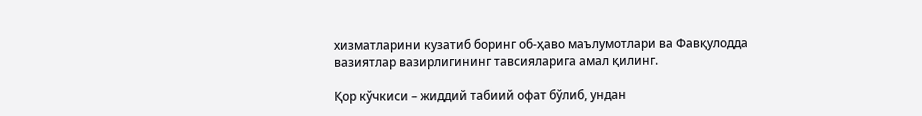хизматларини кузатиб боринг об-ҳаво маълумотлари ва Фавқулодда вазиятлар вазирлигининг тавсияларига амал қилинг.

Қор кўчкиси – жиддий табиий офат бўлиб, ундан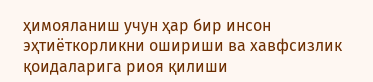ҳимояланиш учун ҳар бир инсон эҳтиёткорликни ошириши ва хавфсизлик қоидаларига риоя қилиши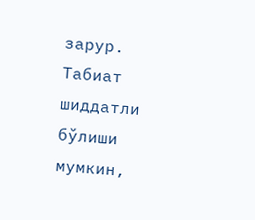зарур. Табиат шиддатли бўлиши мумкин,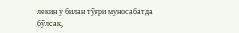лекин у билан тўғри муносабатда бўлсак,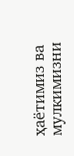ҳаётимиз ва мулкимизни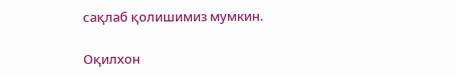сақлаб қолишимиз мумкин.

Оқилхон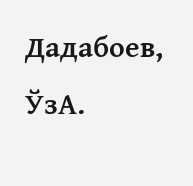Дадабоев, ЎзА.